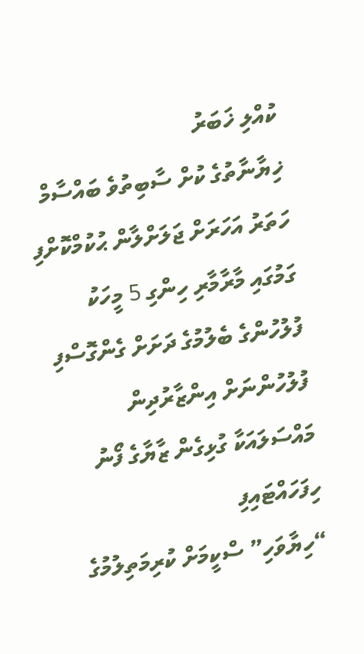ކުއްލި ޚަބަރު
ޚިޔާނާތުގެ ކުށް ސާބިތުވެ ބައްސާމް ހަތަރު އަހަރަށް ޖަލަށްލާން ޙުކުމްކޮށްފި
ގަމުގައި މާރާމާރި ހިންގި 5 މީހަކު ފުލުހުންގެ ބެލުމުގެ ދަށަށް ގެންގޮސްފި
ފުލުހުންނަށް އިންޒާރުދިން މައްސަލައަކާ ގުޅިގެން ޒާޔާގެ ފޯނު ހިފަހައްޓައިފި
“ހިޔާވަހި” ސްކީމަށް ކުރިމަތިލުމުގެ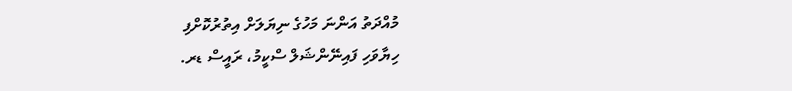މުއްދަތު އަންނަ މަހުގެ ނިޔަލަށް އިތުރުކޮށްފި
ހިޔާވަހި ފައިނޭންޝަލް ސްކީމު، ރައީސް ޑރ.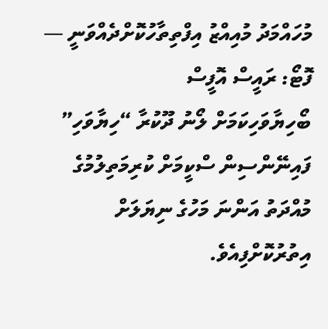މުހައްމަދު މުއިއްޒު އިފްތިތާހުކޮށްދެއްވަނީ — ފޮޓޯ: ރައީސް އޮފީސް
ބޯހިޔާވަހިކަމަށް ލޯނު ދޫކުރާ “ހިޔާވަހި” ފައިނޭންސިން ސްކީމަށް ކުރިމަތިލުމުގެ މުއްދަތު އަންނަ މަހުގެ ނިޔަލަށް އިތުރުކޮށްފިއެވެ.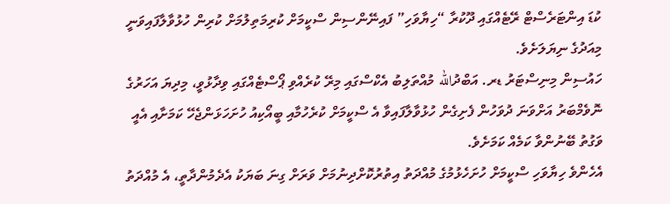ކުޑަ އިންޓަރެސްޓް ރޭޓެއްގައި ދޫކުރާ “ހިޔާވަހި” ފައިނޭންސިން ސްކީމަށް ކުރިމަތިލުމަށް ކުރިން ހުޅުވާލާފައިވަނީ މިއަދުގެ ނިޔަލަށެވެ.
ހައުސިން މިނިސްޓަރު ޑރ. އަބްދުالله މުއްތަލިބު އެކްސްގައި މިރޭ ކުރެއްވި ޕޯސްޓެއްގައި ވިދާޅުވީ، މިދިޔަ އަހަރުގެ ނޮވެމްބަރު އަށްވަނަ ދުވަހުން ފެށިގެން ހުޅުވާލާފައިވާ އެ ސްކީމަށް ކުރެހުމާއި ބީއޯކިއު ހުށަހަޅަންޖެހޭ ކަމަށާއި އެއީ ވަގުތު ބޭނުންވާ ކަމެއް ކަމަށެވެ.
އެހެންވެ ހިޔާވަހި ސްކީމަށް ހުށަހެޅުމުގެ މުއްދަތު އިތުރުކޮށްދިނުމަށް ވަރަށް ގިނަ ބަޔަކު އެދެމުންދާތީ، އެ މުއްދަތު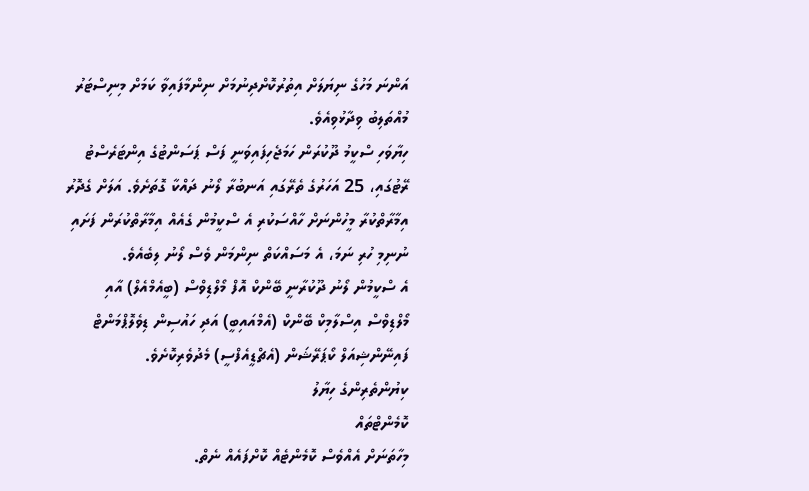އަންނަ މަހުގެ ނިޔަލަށް އިތުރުކޮށްދިނުމަށް ނިންމާފައިވާ ކަމަށް މިނިސްޓަރު މުއްތަލިބު ވިދާޅުވިއެވެ.
ހިޔާވަހި ސްކީމު ދޫކުރަން ހަމަޖެހިފައިވަނީ ފަސް ޕަސަންޓުގެ އިންޓަރެސްޓު ރޭޓުގައި، 25 އަހަރުގެ ތެރޭގައި އަނބުރާ ލޯނު ދައްކާ ގޮތަށެވެ. އަލަށް ގެދޮރު އިމާރާތްކުރާ މީހުންނަށް ހާއްސަކުރި އެ ސްކީމުން ގެއެއް އިމާރާތްކުރަން ފަށައި ނުނިމި ހުރި ނަމަ، އެ މަސައްކަތް ނިންމަން ވެސް ލޯނު ލިބެއެވެ.
އެ ސްކީމުން ލޯނު ދޫކުރާނީ ބޭންކް އޮފް މޯލްޑިވްސް (ބީއެމްއެލް) އާއި މޯލްޑިވްސް އިސްލާމިކް ބޭންކް (އެމްއައިބީ) އަދި ހައުސިން ޑިވެލޮޕްމަންޓް ފައިނޭންޝިއަލް ކޯޕަރޭޝަން (އެޗްޑީއެފްސީ) މެދުވެރިކޮށެވެ.
ކިޔުންތެރިންގެ ހިޔާލު
ކޮމެންޓްތައް
މިހާތަނަށް އެއްވެސް ކޮމެންޓެއް ކޮށްފައެއް ނެތް.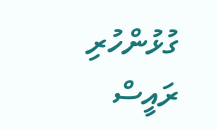ގުޅުންހުރި
ރައީސް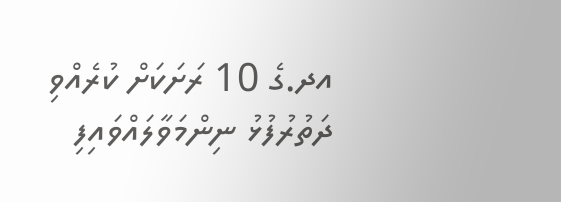އދ.ގެ 10 ރަށަކަށް ކުރެއްވި ދަތުރުފުޅު ނިންމަވާލައްވައިފި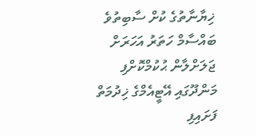ޚިޔާނާތުގެ ކުށް ސާބިތުވެ ބައްސާމް ހަތަރު އަހަރަށް ޖަލަށްލާން ޙުކުމްކޮށްފި
މަންދޫގައި އޭޓީއެމްގެ ޚިދުމަތް ފަށައިފި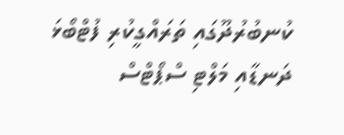ކުނބުރުދޫގައި ތަރައްގީކުރި ފުޓްބޯޅަ ދަނޑާއި މަލްޓި ސްޕޯޓްސް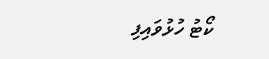ކޯޓު ހުޅުވައިފި